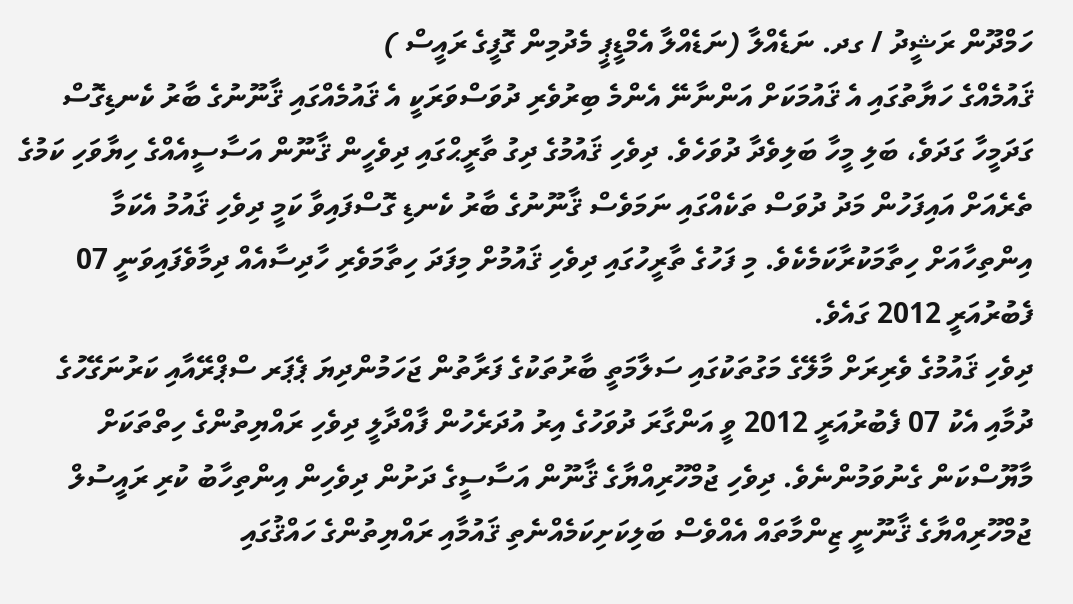ހަމްދޫން ރަޝީދު / ގދ. ނަޑެއްލާ (ނަޑެއްލާ އެމްޑީޕީ މެދުމިން ގޮފީގެ ރައީސް )
ޤައުމެއްގެ ހަޔާތުގައި އެ ޤައުމަކަށް އަންނާނޭ އެންމެ ބިރުވެރި ދުވަސްވަރަކީ އެ ޤައުމެއްގައި ޤާނޫނުގެ ބާރު ކެނޑިގޮސް ގަދަމީހާ ގަދަވެ، ބަލި މީހާ ބަލިވެދާ ދުވަހެވެ. ދިވެހި ޤައުމުގެ ދިގު ތާރީޙްގައި ދިވެހީން ޤާނޫން އަސާސީއެއްގެ ހިޔާވަހި ކަމުގެ ތެރެއަށް އައިފަހުން މަދު ދުވަސް ތަކެއްގައި ނަމަވެސް ޤާނޫނުގެ ބާރު ކެނޑި ގޮސްފައިވާ ކަމީ ދިވެހި ޤައުމު އެކަމާ އިންތިހާއަށް ހިތާމަކުރާކަމެކެވެ. މި ފަހުގެ ތާރީހުގައި ދިވެހި ޤައުމުށް މިފަދަ ހިތާމަވެރި ހާދިސާއެއް ދިމާވެފައިވަނީ 07 ފެބުރުއަރީ 2012 ގައެވެ.
ދިވެހި ޤައުމުގެ ވެރިރަށް މާލޭގެ މަގުތަކުގައި ސަލާމަތީ ބާރުތަކުގެ ފަރާތުން ޖަހަމުންދިޔަ ޕެޕަރ ސްޕްރޭއާއި ކަރުނަގޭހުގެ ދުމާއި އެކު 07 ފެބުރުއަރީ 2012 ވީ އަންގާރަ ދުވަހުގެ އިރު އުދަރެހުން ފާއްދާލީ ދިވެހި ރައްޔިތުންގެ ހިތްތަކަށް މާޔޫސްކަން ގެނުވަމުންނެވެ. ދިވެހި ޖުމްހޫރިއްޔާގެ ޤާނޫން އަސާސީގެ ދަށުން ދިވެހިން އިންތިހާބު ކުރި ރައީސުލް ޖުމްހޫރިއްޔާގެ ޤާނޫނީ ޒިންމާތައް އެއްވެސް ބަލިކަށިކަމެއްނެތި ޤައުމާއި ރައްޔިތުންގެ ހައްޤުގައި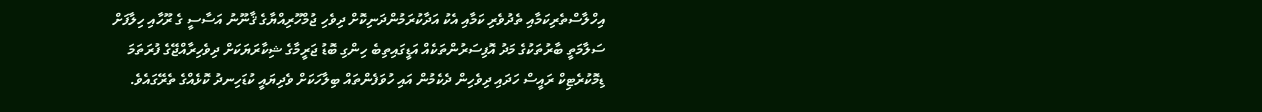އިހްލާސްތެރިކަމާއި ތެދުވެރި ކަމާއި އެކު އަދާކުރަމުންދަނިކޮށް ދިވެހި ޖުމްހޫރިއްޔާގެ ޤާނޫނު އަސާސީ ގެ ރޫހާއި ހިލާފަށް ސަލާމަތީ ބާރުތަކުގެ މަދު އޮފިސަރުންތަކެއް އަޑީގައިތިބެ ހިންގި ބޮޑު ޖަރީމާގެ ޝިކާރަޔަކަށް ދިވެހިރާއްޖޭގެ ފުރަތަމަ ޑިމޮކުރެޓިކް ރައީސް ހަދައި ދިވެހިން ދެކެމުން އައި ހުވަފެންތައް ބިލާހަކަށް ވެދިޔައީ ކުޑަހިނދު ކޮޅެއްގެ ތެރޭގައެވެ.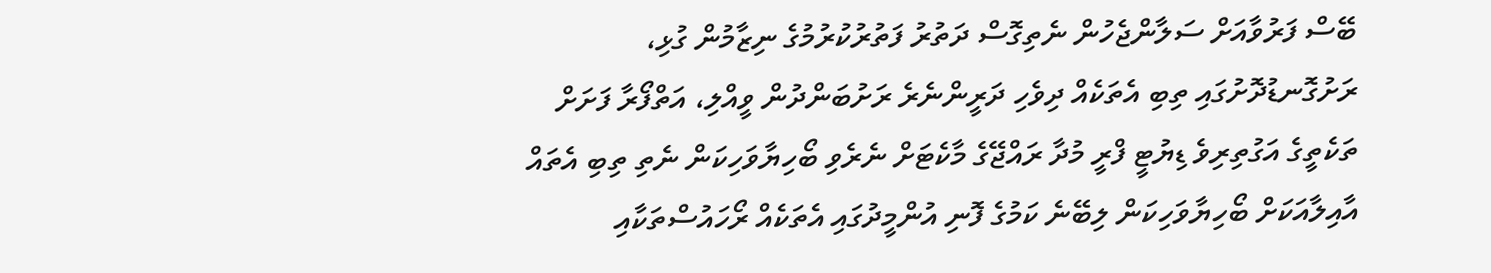ބޭސް ފަރުވާއަށް ސަލާންޖެހުން ނެތިގޮސް ދަތުރު ފަތުރުކުރުމުގެ ނިޒާމުން ގުޅި، ރަށުގޮނޑުދޮށުގައި ތިބި އެތަކެއް ދިވެހި ދަރީންނެރެ ރަށުބަންދުން ވީއްލި، އަތްފޯރާ ފަށަށް ތަކެތީގެ އަގުތިރިވެ ޑިޔުޓީ ފްރީ މުދާ ރައްޖޭގެ މާކެޓަށް ނެރެވި ބޯހިޔާވަހިކަން ނެތި ތިބި އެތައް އާއިލާއަކަށް ބޯހިޔާވަހިކަން ލިބޭނެ ކަމުގެ ފޮނި އުންމީދުގައި އެތަކެއް ރޯހައުސްތަކާއި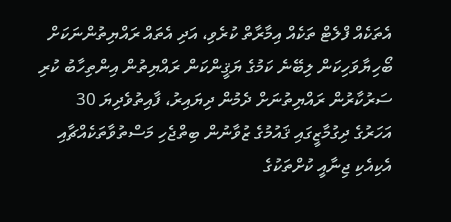އެތަކެއް ފްލެޓް ތަކެއް އިމާރާތް ކުރެވި، އަދި އެތައް ރައްޔިތުންނަކަށް ބޯހިޔާވަހިކަން ލިބޭނެ ކަމުގެ ޔަޤީންކަން ރައްޔިތުން އިންތިހާބު ކުރި ސަރުކާރުން ރައްޔިތުނަށް ދެމުން ދިޔައިރު، ފާއިތުވެދިޔަ 30 އަހަރުގެ ދިގުމާޒީގައި ޤައުމުގެ ޒުވާނުން ބިތްޖެހި މަސްތުވާތަކެއްޗާއި އެކިއެކި ޖިނާއީ ކުށްތަކުގެ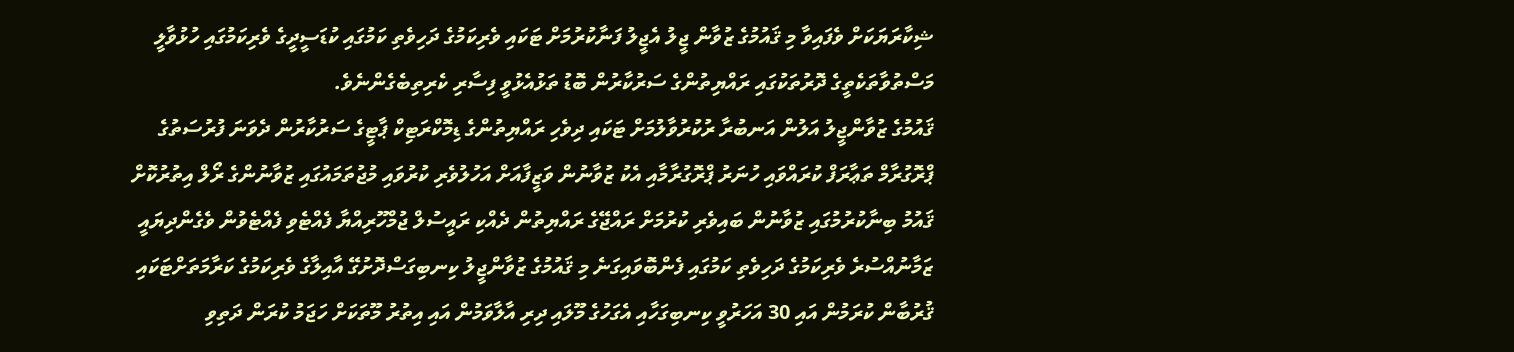ޝިކާރަޔަކަށް ވެފައިވާ މި ޤައުމުގެ ޒުވާން ޖީލު އެޖީލު ފަނާކުރުމަށް ޓަކައި ވެރިކަމުގެ ދަހިވެތި ކަމުގައި ކުޑަސީދީގެ ވެރިކަމުގައި ހުޅުވާލީ މަސްތުވާތަކެތީގެ ދޮރުތަކުގައި ރައްޔިތުންގެ ސަރުކާރުން ބޮޑު ތަޅުއެޅުވީ ފިސާރި ކެރިތިބެގެންނެވެ.
ޤައުމުގެ ޒުވާންޖީލު އަލުން އަނބުރާ ރުކުރުވާލުމަށް ޓަކައި ދިވެހި ރައްޔިތުންގެ ޑިމޮކްރަޓިކް ޕާޓީގެ ސަރުކާރުން ދެވަނަ ފުރުސަތުގެ ޕްރޮގުރާމް ތަޢާރަފް ކުރައްވައި ހުނަރު ޕްރޮގުރާމާއި އެކު ޒުވާނުން ވަޒީފާއަށް އަހުލުވެރި ކުރުވައި މުޖުތަމައުގައި ޒުވާނުންގެ ރޯލް އިތުރުކޮށް ޤައުމު ބިނާކުރުމުގައި ޒުވާނުން ބައިވެރި ކުރުމަށް ރައްޖޭގެ ރައްޔިތުން ދެއްކި ރައީސުލް ޖުމްހޫރިއްޔާ ފެއްޓެވި ފެއްޓެވުން ވެގެންދިޔައީ ޒަމާނުއްސުރެ ވެރިކަމުގެ ދަހިވެތި ކަމުގައި ފެންބޮވައިގަނެ މި ޤައުމުގެ ޒުވާންޖީލު ކިނބިގަސްދޮށުގޭ އާއިލާގެ ވެރިކަމުގެ ކަރާމަތަށްޓަކައި ޤުރުބާން ކުރަމުން އައި 30 އަހަރުވީ ކިނބިގަހާއި އެގަހުގެ މޫލައި ދިރި އާލާވަމުން އައި އިތުރު މޫތަކަށް ހަޖަމު ކުރަން ދަތިވި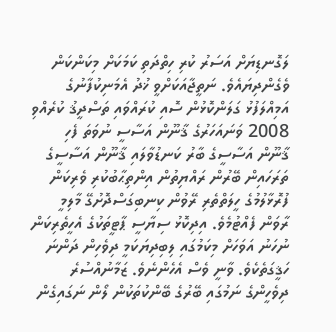ލަގޮނޑިޔަށް އަސަރު ކުރި ހިތްދަތި ކަމަކަށް މިކަންކަން ވެގެންދިޔައެވެ. ނަތީޖާއަކަށްވީ ޚުދު އެމަނިކުފާނުގެ އަމިއްލަފުޅު ގަލަންކޮޅުން ސޮއި ކުރައްވައި ތަސްދީޤު ކުރެއްވި 2008 ވަނައަހަރުގެ ޤާނޫން އަސާސީ ނުވަތަ ފެހި ޤާނޫން އަސާސީގެ ބާރު ކަނޑުވާލައި ޤާނޫން އަސާސީގެ ތަރަހައިން ބޭރުން ރައްޔިތުން އިންތިޙާބުކުރި ވެރިކަން ފުރޮޅާލުމުގެ ހީލަތްތެރި ރޭވުން ކިނބިގަސްދޮށުގޭ މާލިމީ ރާވަން ފެއްޓުމެވެ. އިދިކޮޅު ސިޔާސީ ޕާޓީތަކުގެ އެހީތެރިކަން ނުހަނު އަވަހަށް މިކަމުގައި ލިބިދިޔަކަމީ ދިވެހިން ދަންނަ ހަޤީގަތެކެވެ. ވާނީ ވެސް އެހެންނެވެ. ޒަމާނުއްސުރެ ދިވެހީންގެ ނަމުގައި ބޭރުގެ ބޭންކުތަކުން ލޯން ނަގައިގެން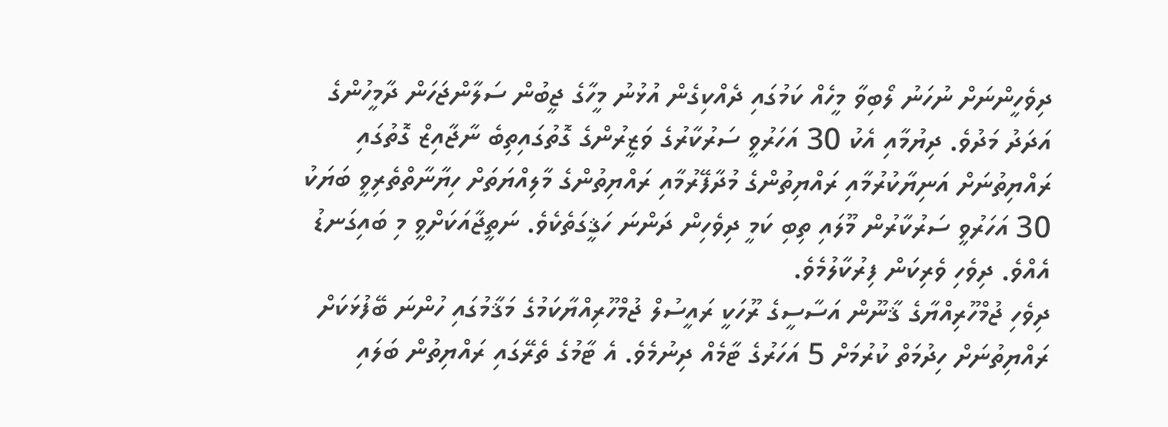ދިވެހީންނަށް ނުހަނު ލޯބިވާ މީހެއް ކަމުގައި ދެއްކިގެން އުޅުނު މީހާގެ ޖީބުން ސަލާންޖަހަން ދާމީހުންގެ އަދަދު މަދުވެ. ދިޔުމާއި އެކު 30 އަހަރުވީ ސަރުކާރުގެ ވަޒީރުންގެ ގޮތުގައިތިބެ ނާޖާއިޒް ގޮތުގައި ރައްޔިތުނަށް އަނިޔާކުރުމާއި ރައްޔިތުންގެ މުދާފޭރުމާއި ރައްޔިތުންގެ މާލިއްޔަތަށް ހިޔާނާތްތެރިވީ ބަޔަކު 30 އަހަރުވީ ސަރުކާރުން މޫލައި ތިބި ކަމީ ދިވެހިން ދަންނަ ހަޤީގަތެކެވެ. ނަތީޖާއަކަށްވީ މި ބައިގަނޑު އެއްވެ. ދިވެހި ވެރިކަން ފިރުކާލުމެވެ.
ދިވެހި ޖުމްހޫރިއްޔާގެ ޤާނޫން އަސާސީގެ ރޫހަކީ ރައީސުލް ޖުމްހޫރިއްޔާކަމުގެ މަޤާމުގައި ހުންނަ ބޭފުޅަކަށް ރައްޔިތުނަށް ހިދުމަތް ކުރުމަށް 5 އަހަރުގެ ޓާމެއް ދިނުމެވެ. އެ ޓާމުގެ ތެރޭގައި ރައްޔިތުން ބަލައި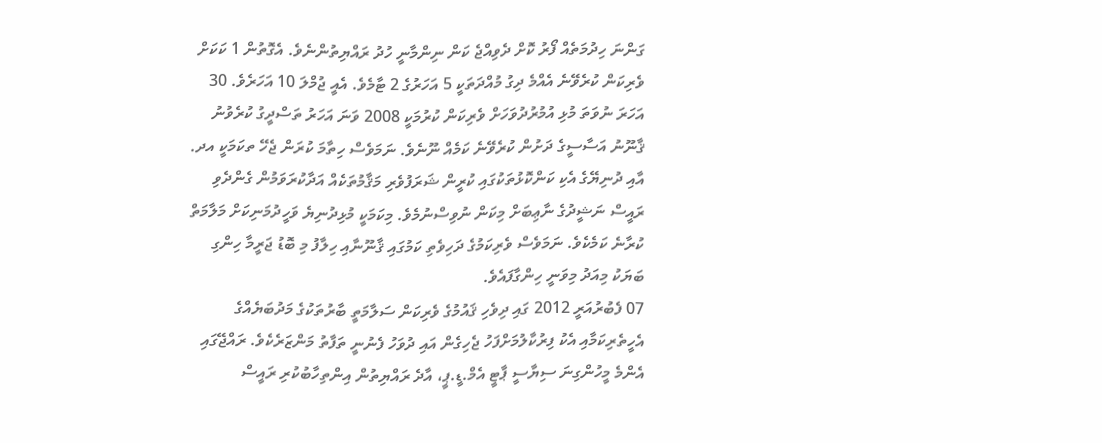ގަންނަ ހިދުމަތެއް ފޯރު ކޮށް ދެވިއްޖެ ކަން ނިންމާނީ ހުދު ރައްޔިތުންނެވެ. އެގޮތުން 1 ކަކަށް ވެރިކަން ކުރެވޭނެ އެއްމެ ދިގު މުއްދަތަކީ 5 އަހަރުގެ 2 ޓާމެވެ. އެއީ ޖުމްލަ 10 އަހަރެވެ. 30 އަހަރަ ނުވަތަ މުޅި އުމުރުދުވަހަށް ވެރިކަން ކުރުމަކީ 2008 ވަނަ އަހަރު ތަސްދީގު ކުރެވުނު ޤާނޫނު އަސާސީގެ ދަށުން ކުރެވޭނެ ކަމެއް ނޫނެވެ. ނަމަވެސް ހިތާމަ ކުރަން ޖެހޭ ތކަމަކީ އދ. އާއި ދުނިޔޭގެ އެކި ކަންކޮޅުތަކުގައި ކުރީން ޝަރަފުވެރި މަޤާމުތަކެއް އަދާކުރަވަމުން ގެންދެވި ރައީސް ނަޝީދުގެ ނާޢިބަށް މިކަން ނުވިސްނުމެވެ. މިކަމަކީ މުޅިދުނިޔެ ވަހީދުމަނިކަށް މަލާމަތް ކުރާނެ ކަމެކެވެ. ނަމަވެސް ވެރިކަމުގެ ދަހިވެތި ކަމުގައި ޤާނޫނާއި ހިލާފު މި ބޮޑު ޖަރީމާ ހިންގި ބަޔަކު މިއަދު މިވަނީ ހިންގާފައެވެ.
07 ފެބުރުއަރީ 2012 ގައި ދިވެހި ޤައުމުގެ ވެރިކަން ސަލާމަތީ ބާރުތަކުގެ މަދުބަޔެއްގެ އެހީތެރިކަމާއި އެކު ފިރުކާލުމަށްފަހު ޖެހިގެން އައި ދުވަހު ފެނުނީ ތަފާތު މަންޒަރެކެވެ. ރައްޖޭގައި އެންމެ މީހުންގިނަ ސިޔާސީ ޕާޓީ އެމް.ޑީ.ޕީ، އާދެ ރައްޔިތުން އިންތިހާބުކުރި ރައީސް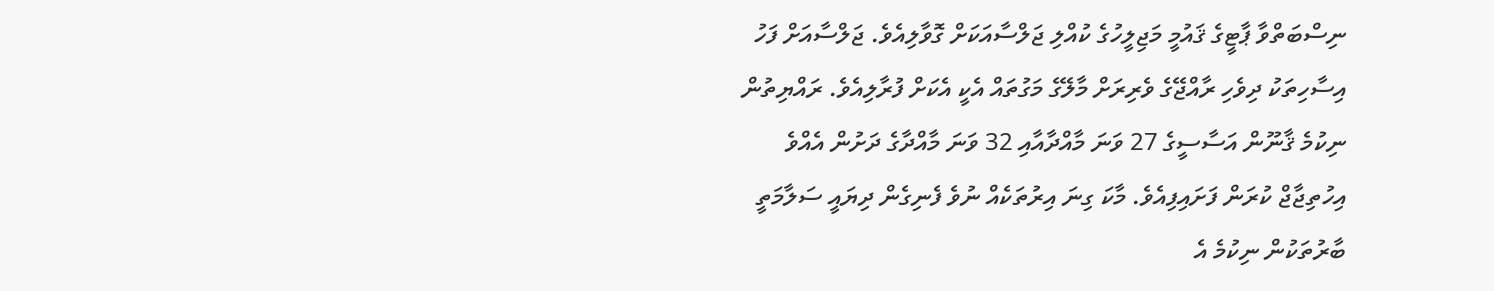ނިސްބަތްވާ ޕާޓީގެ ޤައުމީ މަޖިލީހުގެ ކުއްލި ޖަލްސާއަކަށް ގޮވާލިއެވެ. ޖަލްސާއަށް ފަހު އިސާހިތަކު ދިވެހި ރާއްޖޭގެ ވެރިރަށް މާލޭގެ މަގުތައް އެކީ އެކަށް ފުރާލިއެވެ. ރައްޔިތުން ނިކުމެ ޤާނޫން އަސާސީގެ 27 ވަނަ މާއްދާއާއި 32 ވަނަ މާއްދާގެ ދަށުން އެއްވެ އިހުތިޖާޖް ކުރަން ފަށައިފިއެވެ. މާކަ ގިނަ އިރުތަކެއް ނުވެ ފެނިގެން ދިޔައީ ސަލާމަތީ ބާރުތަކުން ނިކުމެ އެ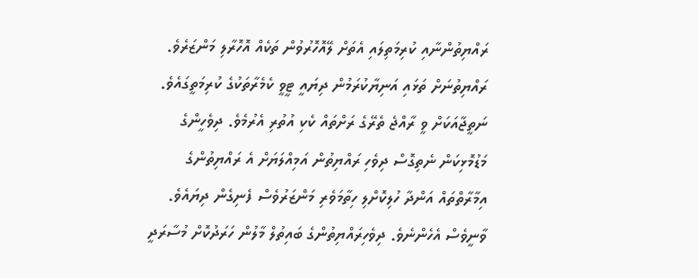ރައްޔިތުންނާއި ކުރިމަތިލައި އެތަށް ލޭއޮހޮރުވުން ތަކެއް އޮހޮރާލި މަންޒަރެވެ. ރައްޔިތުނަށް ތަޅައި އަނިޔާކުރަމުން ދިޔައީ ޓީވީ ކެމެރާތަކުގެ ކުރިމަތީގައެވެ. ނަތީޖާއަކަށް ވީ ރާއްޖެ ތެރޭގެ ރަށްތައް ކެކި އުތުރި އެރުމެވެ. ދިވެހީންގެ މަޑުމޮޅިކަން ނެތިގޮސް ދިވެހި ރައްޔިތުން އަމިއްލަޔަށް އެ ރައްޔިތުންގެ އިމާރާތްތައް އަންދާ ހުލިކޮށްލި ހިތާމަވެރި މަންޒަރުވެސް ފެނިގެން ދިޔައެވެ. ވާނީވެސް އެހެންނެވެ. ދިވެހިރައްޔިތުންގެ ބައިތުލް މާލުން ހަރަދުކޮށް މުސާރަދީ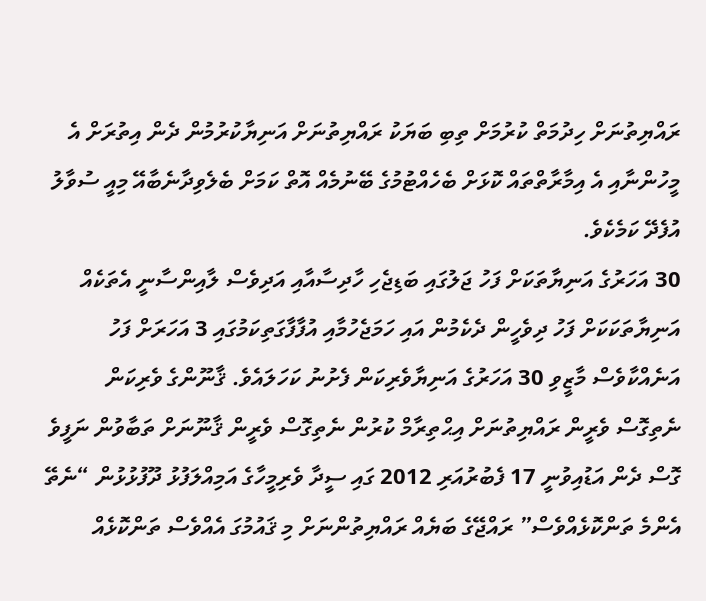ރައްޔިތުނަށް ހިދުމަތް ކުރުމަށް ތިބި ބަޔަކު ރައްޔިތުނަށް އަނިޔާކުރުމުން ދެން އިތުރަށް އެ މީހުންނާއި އެ އިމާރާތްތައް ކޮޅަށް ބެހެއްޓުމުގެ ބޭނުމެއް އޮތް ކަމަށް ބެލެވިދާނެބާއޭ މިއީ ސުވާލު އުފެދޭ ކަމެކެވެ.
30 އަހަރުގެ އަނިޔާތަކަށް ފަހު ޖަލުގައި ބަޑިޖެހި ހާދިސާއާއި އަދިވެސް ލާއިންސާނީ އެތަކެއް އަނިޔާތަކަކަށް ފަހު ދިވެހީން ދެކެމުން އައި ހަމަޖެހުމާއި އުފާފާގަތިކަމުގައި 3 އަހަރަށް ފަހު އަނެއްކާވެސް މާޒީވި 30 އަހަރުގެ އަނިޔާވެރިކަން ފެށުނު ކަހަލައެވެ. ޤާނޫންގެ ވެރިކަން ނެތިގޮސް ވެރީން ރައްޔިތުނަށް އިޙްތިރާމް ކުރުން ނެތިގޮސް ވެރީން ޤާނޫނަށް ތަބާވުން ނަފީވެ ގޮސް ދެން އަޑުއިވުނީ 17 ފެބުރުއަރި 2012 ގައި ސީދާ ވެރިމީހާގެ އަމިއްލަފުޅު ދޫފުޅުޅުން “ނެތޭ އެންމެ ތަންކޮޅެއްވެސް” ރައްޖޭގެ ބަޔެއް ރައްޔިތުންނަށް މި ޤައުމުގަ އެއްވެސް ތަންކޮޅެއް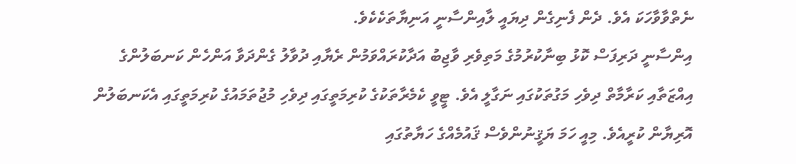ނެތްވާވާހަކަ އެވެ. ދެން ފެނިގެން ދިޔައީ ލާއިންސާނީ އަނިޔާތަކެކެވެ.
އިންސާނީ ދަރިފަސް ކޮޅު ބިނާކުރުމުގެ މަތިވެރި ވާޖިބު އަދާކުރައްވަމުން ރެޔާއި ދުވާލު ގެންދަވާ އަންހެން ކަނބަލުންގެ އިއްޒަތާއި ކަރާމާތް ދިވެހި މަގުތަކުގައި ނަގާލީ އެވެ. ޓީވީ ކެމެރާތަކުގެ ކުރިމަތީގައި ދިވެހި މުޖުތަމައުގެ ކުރިމަތީގައި އެކަނބަލުން އޮރިޔާން ކުރީއެވެ. މިއީ ހަމަ ޔަޤީނުންވެސް ޤައުމެއްގެ ހަޔާތުގައި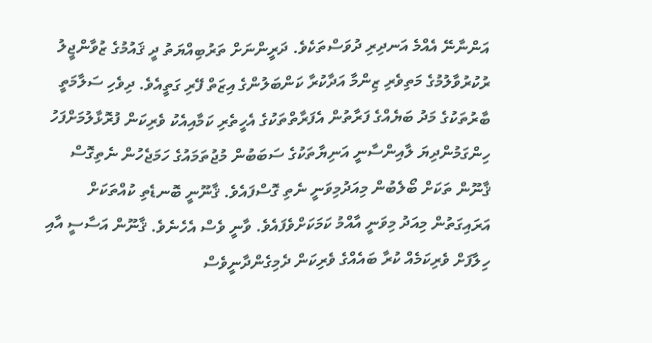އަންނާނޭ އެއްމެ އަނދިރި ދުވަސްތަކެވެ. ދަރީންނަށް ތަރުބިއްޔަތު ދީ ޤައުމުގެ ޒުވާންޖީލު ރުކުރުވާލުމުގެ މަތިވެރި ޒިންމާ އަދާކުރާ ކަންބަލުންގެ އިޒަތް ފޭރި ގަތީއެވެ. ދިވެހި ސަލާމަތީ ބާރުތަކުގެ މަދު ބަޔެއްގެ ފަރާތުން އެފަރާތްތަކުގެ އެހީތެރި ކަމާއިއެކު ވެރިކަން ފުރޮޅާލުމަށްފަހު ހިންގަމުންދިޔަ ލާއިންސާނީ އަނިޔާތަކުގެ ސަބަބުން މުޖުތަމައުގެ ހަމަޖެހުން ނެތިގޮސް ޤާނޫން ތަކަށް ބޯލެބުން މިއަދުމިވަނީ ނެތި ގޮސްފައެވެ. ޤާނޫނީ ބޮނޑެތި ކުއްތަކަށް އަރައިގަތުން މިއަދު މިވަނީ އާއްމު ކަމަކަށްވެފައެވެ. ވާނީ ވެސް އެހެނެވެ. ޤާނޫން އަސާސީ އާއި ހިލާފަށް ވެރިކަމެއް ކުރާ ބައެއްގެ ވެރިކަން ދެމިގެންދާނީވެސް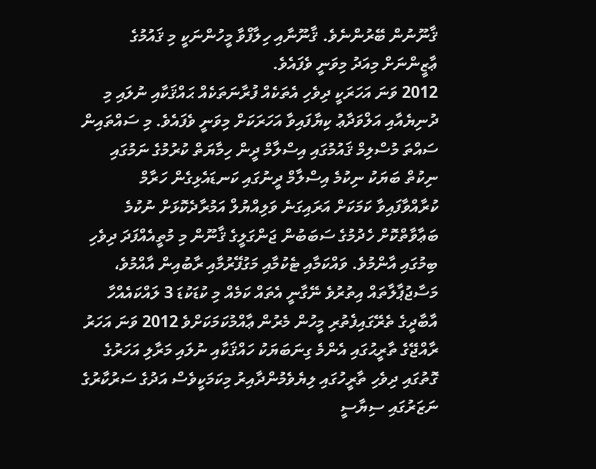ޤާނޫނުން ބޭރުންނެވެ. ޤާނޫނާއި ހިލާފްވާ މީހުންނަކީ މި ޤައުމުގެ ޢާޒީންނަށް މިއަދު މިވަނީ ވެފައެވެ.
2012 ވަނަ އަހަރަކީ ދިވެހި އެތަކެއް ފުރާނަތަކެއް ޙައްޤަކާއި ނުލައި މި ދުނިޔެއާއި އަލްވަދާޢު ކިޔާފައިވާ އަހަރަކަށް މިވަނީ ވެފައެވެ. މި ސައްތައިން ސައްތަ މުސްލިމް ޤައުމުގައި އިސްލާމް ދީން ހިމާޔަތް ކުރުމުގެ ނަމުގައި ނިކުތް ބަޔަކު ނިކުމެ އިސްލާމް ދީނުގައި ކަނޑައެޅިގެން ހަރާމް ކުރާއްވާފައިވާ ކަމަކަށް އަރައިގަނެ ވަލިއްޔުލް އަމުރާދެކޮޅަށް ނުކުމެ ބަޢާވާތްކޮށް ހެދުމުގެ ސަބަބުން ޖަންގަލީގެ ޤާނޫން މި މުތީއެއްފަދަ ދިވެހި ބިމުގައި އާންމުވެ. ވައްކަމާއި ޓެކުމާއި މަގުފޭރުމާއި ރާބުއިން އާއްމުވެ، މަސާޖުޕާލާތައް އިތުރުވެ ނޭގާނީ އެތައް ކަމެއް މި ކުޑަކުޑަ 3 ލައްކައެއްހާ އާބާދީގެ ތެރޭގައިފެތުރި މީހުން މެރުން ޢާއްމުކަމަކަށްވެ 2012 ވަނަ އަހަރު ރާއްޖޭގެ ތާރީޙުގައި އެންމެ ގިނަބަޔަކު ހައްޤަކާއި ނުލައި މަރާލި އަހަރުގެ ގޮތުގައި ދިވެހި ތާރީހުގައި ލިޔެވެމުންދާއިރު މިކަމަކީވެސް އަދުގެ ސަރުކާރުގެ ނަޒަރުގައި ސިޔާސީ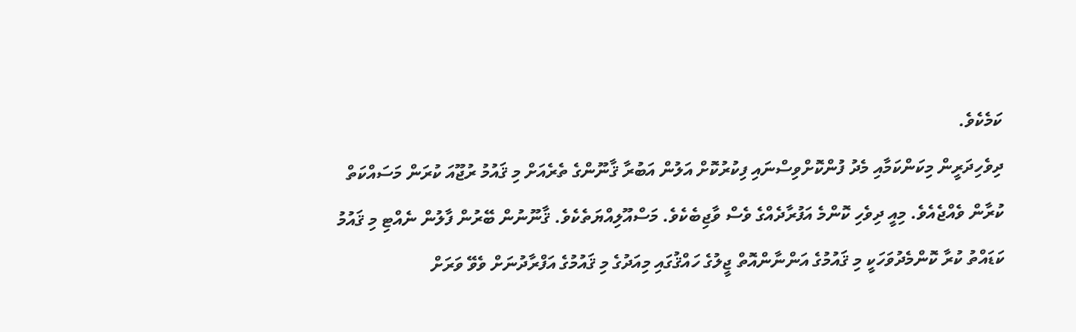ކަމެކެވެ.
ދިވެހިދަރީން މިކަންކަމާއި މެދު ފުންކޮށްވިސްނައި ފިކުރުކޮށް އަލުން އަބުރާ ޤާނޫންގެ ތެރެއަށް މި ޤައުމު ރުޖޫއަ ކުރަން މަސައްކަތް ކުރާން ވެއްޖެއެވެ. މިއީ ދިވެހި ކޮންމެ އަފުރާދެއްގެ ވެސް ވާޖިބެކެވެ. މަސްއޫލިއްޔަތެކެވެ. ޤާނޫނުން ބޭރުން ފާލުން ނެއްޓި މި ޤައުމު ކަޑައްތު ކުރާ ކޮންމެދުވަހަކީ މި ޤައުމުގެ އަންނާންއޮތް ޖީލުގެ ހައްޤުގައި މިއަދުގެ މި ޤައުމުގެ އަފްރާދުނަށް ވެވޭ ވަރަށް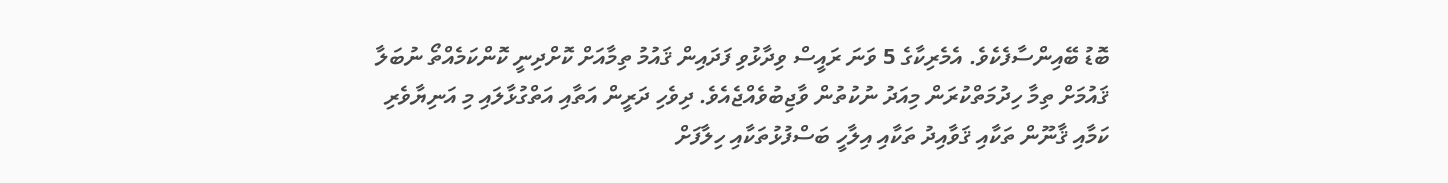ބޮޑު ބޭއިންސާފެކެވެ. އެމެރިކާގެ 5 ވަނަ ރައީސް ވިދާޅުވި ފަދައިން ޤައުމު ތިމާއަށް ކޮށްދިނީ ކޮންކަމެއްތޯ ނުބަލާ ޤައުމަށް ތިމާ ހިދުމަތްކުރަން މިއަދު ނުކުތުން ވާޖިބުވެއްޖެއެވެ. ދިވެހި ދަރީން އަތާއި އަތްގުޅާލައި މި އަނިޔާވެރި ކަމާއި ޤާނޫން ތަކާއި ޤަވާއިދު ތަކާއި އިލާހީ ބަސްފުޅުތަކާއި ހިލާފަށް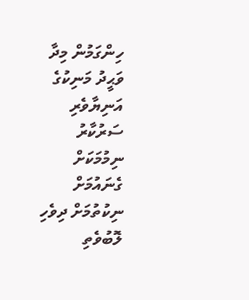ހިންގަމުން މިދާ ވަޙީދު މަނިކުގެ އަނިޔާވެރި ސަރުކާރު ނިމުމަކަށް ގެނައުމަށް ނިކުތުމަށް ދިވެހި ލޮބުވެތި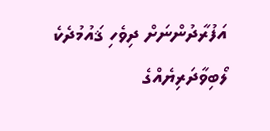އަފުރާދުންނަށް ދިވެހި ޤައުމުދެކެ ލޯބިވާދަރިޔެއްގެ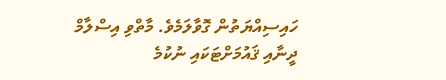ހައިސިއްޔަތުން ގޮވާލަމެވެ. މާތްވި އިސްލާމް ދީނާއި ޤައުމަށްޓަކައި ނުކުމެ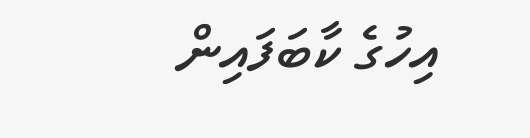އިހުގެ ކާބަފައިން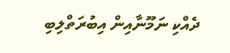ދެއްކި ނަމޫނާއިން އިބުރަތްލިބި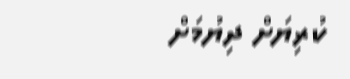ކުރިޔަށް ދިޔުމަށް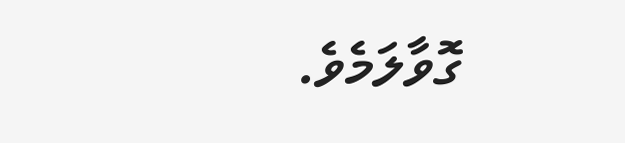ގޮވާލަމެވެ.